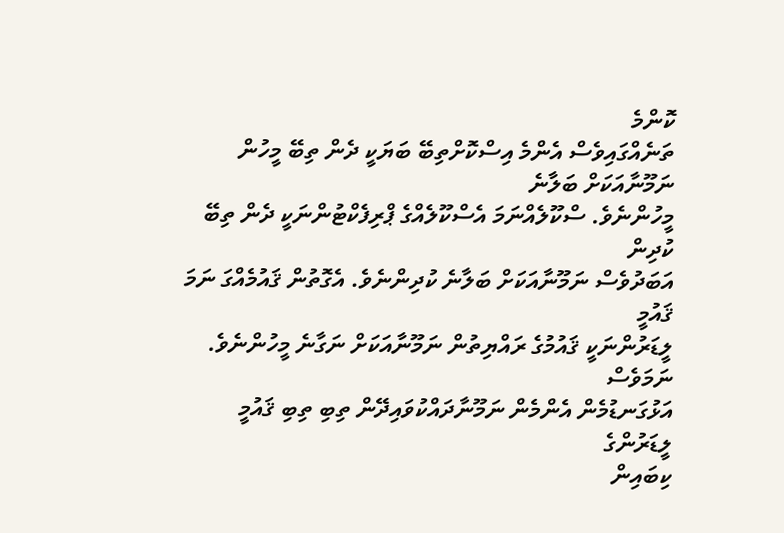ކޮންމެ
ތަނެއްގައިވެސް އެންމެ އިސްކޮށްތިބޭ ބަޔަކީ ދެން ތިބޭ މީހުން ނަމޫނާއަކަށް ބަލާނެ
މީހުންނެވެ. ސްކޫލެއްނަމަ އެސްކޫލެއްގެ ޕްރިފެކްޓުންނަކީ ދެން ތިބޭ ކުދިން
އަބަދުވެސް ނަމޫނާއަކަށް ބަލާނެ ކުދިންނެވެ. އެގޮތުން ޤައުމެއްގަ ނަމަ ޤައުމީ
ލީޑަރުންނަކީ ޤައުމުގެ ރައްޔިތުން ނަމޫނާއަކަށް ނަގާނެ މީހުންނެވެ. ނަމަވެސް
އަޅުގަނޑުމެން އެންމެން ނަމޫނާދައްކުވައިދޭން ތިބި ތިބި ޤައުމީ ލީޑަރުންގެ
ކިބައިން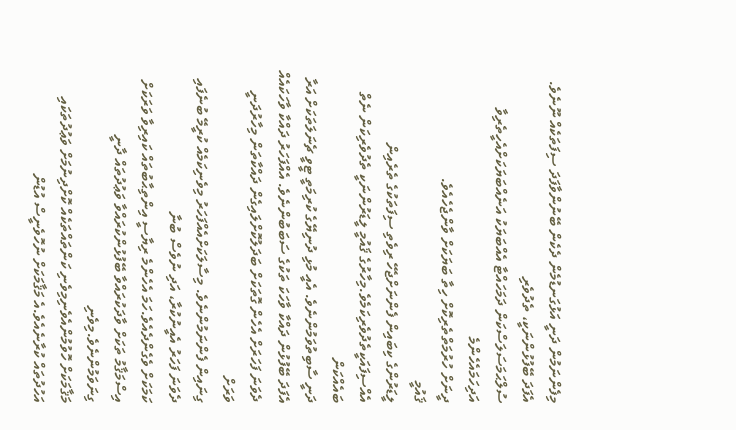މިފެންނަމުން ދަނީ އަޅުގަނޑުމެން ދެކެން ބޭނުންވާފަދަ ސިފަތަކެއް ނޫނެވެ.
އެފަދަ ބޭފުޅުންނަކީ، ތެދުވެރި
ސުލްޙަމަސަލަސްކަން ދަމަހައްޓާ އެއްބަޔަކު އަނެއްބަޔަކަށްއެހީތެރިވާ އަދިހަމައެހެންމެ
ދީނަށް ހުރުމަތްތެރިކޮށް ހިތާ ބަޔަކަށް ވާންޖެހެއެވެ.
ޤައުމީ
ލީޑަރުންގެ ކިބައިން ފެންނަށްޖެހޭ ރިވެތި ސިފަތަކުގެ ތެރެއިން
އެއްސިފައަކީތެދުވެރިކަމެވެ.މިހާރުގެ ޤައުމީ ލީޑަރުންނަކީ ތެދުވެރިކަން ނެތް ބައެއްކަން
ދަނީ ސާބިތުވަމުންނެވެ. އެއީ މުޅި ދުނިޔޭގެ ކުރިމަތީ ޓީވީ ޗެނަލަތަކަށް އަރާ
އެފަދަ ބޭފުޅުން ދައްކާ ވާހަކަ ތަކުގެ ސަބަބުންނެވެ. އެއްފަހަރު ދައްކާ ވާހަކައެއް
ދެވަނަ ފަހަރަށް އެހެން ގޮތަކަށް ބަދަލުކޮށްލައިގެން ދައްކާތަން މިހާރުދަނީ ވަރަށް
ގިނައިން ފެންނަމުންނެވެ. މިސާލަކަށްއެއްފަހަރު މިވެނިކަމެއް ކުރީމޭ ބުނެފައި
ދެވަނަ ފަހަރު އެއީނުކުރާ، އަދި ނުވެސް ބުނާ
ކަމަކަށް ވެގެންދެއެވެ.ހަމަ އެހެންމެ ރިޔާސީ އިންތިޙާބުތައް ކައިރިވާ ވަރަކަށް
އިސްމަޤާމު ތަކަށް ވާދަކުރައްވާ ބޭފުޅުންކުރައްވާ ވަޢުދުތައް ދާނީ ގިނަވަމުންނެވެ.މިވެނި
މަޤާމަކަށް ހޮވުމުންއެވެނިމިވެނި ކަންތައްތަކެއް ކޮށްދިނުމަށް ވަޢުދުތަކައި
އަހުދުތައް ކުރާނެއެވެ.އެ މަޤާމަކަށް ނުހޮވެނީސް އުޑުން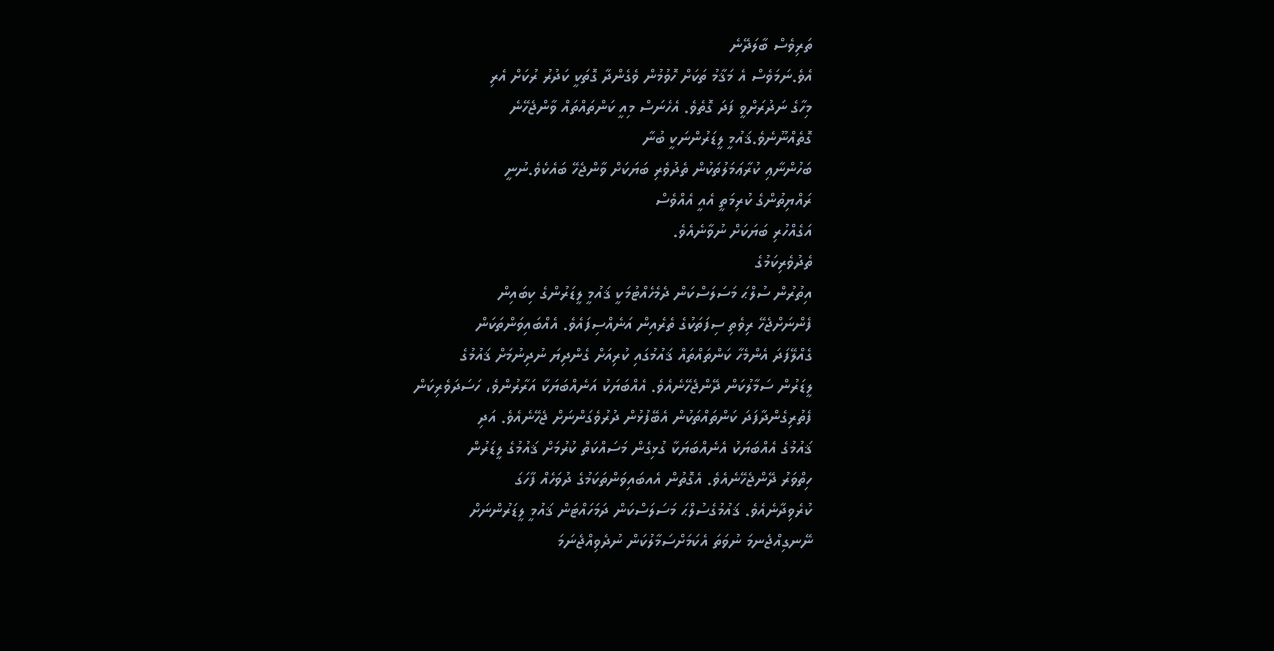ތަރިވެސް ބާލަދޭނެ
އެވެ.ނަމަވެސް އެ މަޤާމު ތަކަށް ހޮވުމުން ވެގެންދާ ގޮތަކީ ކަދުރު ރުކަށް އެރި
މިހާގެ ނަދުރަށްވީ ފަދަ ގޮތެވެ. އެހެނަސް މިއީ ކަންތައްތައް ވާންޖެހޭނެ
ގޮތެއްނޫނެވެ.ޤައުމީ ލީޑަރުންނަކީ ބުނާ
ބަހުންނާޢި ކުރާޢަމަލުތަކުން ތެދުވެރި ބަޔަކަށް ވާންޖެހޭ ބައެކެވެ.ނުނީ
ރައްޔިތުންގެ ކުރިމަތީ އެއީ އެއްވެސް
އަގެއްހުރި ބަޔަކަށް ނުވާނެއެވެ.
ތެދުވެރިކަމުގެ
އިތުރުން ސުލްޙަ މަސަލަސްކަން ދެމެހެއްޓުމަކީ ޤައުމީ ލީޑަރުންގެ ކިބައިން
ފެންނަށްޖެހޭ ރިވެތި ސިފަތަކުގެ ތެރެއިން އަނެއްސިފައެވެ. އެއްބައިވަންތަކަން
ގެއްލޭފަދަ އެންމެހާ ކަންތައްތައް ޤައުމުގައި ކުރިއަށް ގެންދިޔަ ނުދިނުމަށް ޤައުމުގެ
ލީޑަރުން ސަމާލުކަން ދޭންޖެހޭނެއެވެ. އެއްބަޔަކު އަނެއްބަޔަކާ އަރާރުންވެ، ހަސަދަވެރިކަން
ފެތުރިގެންދާފަދަ ކަންތައްތަކުން އެބޭފުޅުން ދުރުވެގަންނަށް ޖެހޭނެއެވެ. އަދި
ޤައުމުގެ އެއްބަޔަކު އެނެއްބަޔަކާ ގުޅިގެން މަސައްކަތް ކުރުމަށް ޤައުމުގެ ލީޑަރުން
ހިތްވަރު ދޭންޖެހޭނެއެވެ. އެގޮތުން އެއބައިވަންތަކަމުގެ ދުވަހެއް ފާހަގަ
ކުރެވިދާނެއެވެ. ޤައުމުގެސުލްޙަ މަސަލަސްކަން ދަމަހައްޓަން ޤައުމީ ލީޑަރުންނަށް
ނޭނގިއްޖެނމަ ނުވަތަ އެކަމަށްސަމާލުކަން ނުދެވިއްޖެނަމަ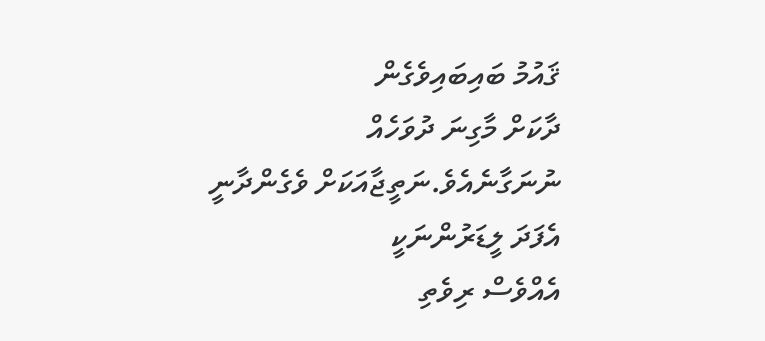ޤައުމު ބައިބައިވެގެން
ދާކަށް މާގިނަ ދުވަހެއް ނުނަގާނެއެވެ.ނަތީޖާއަކަށް ވެގެންދާނީ އެފަދަ ލީޑަރުންނަކީ
އެއްވެސް ރިވެތި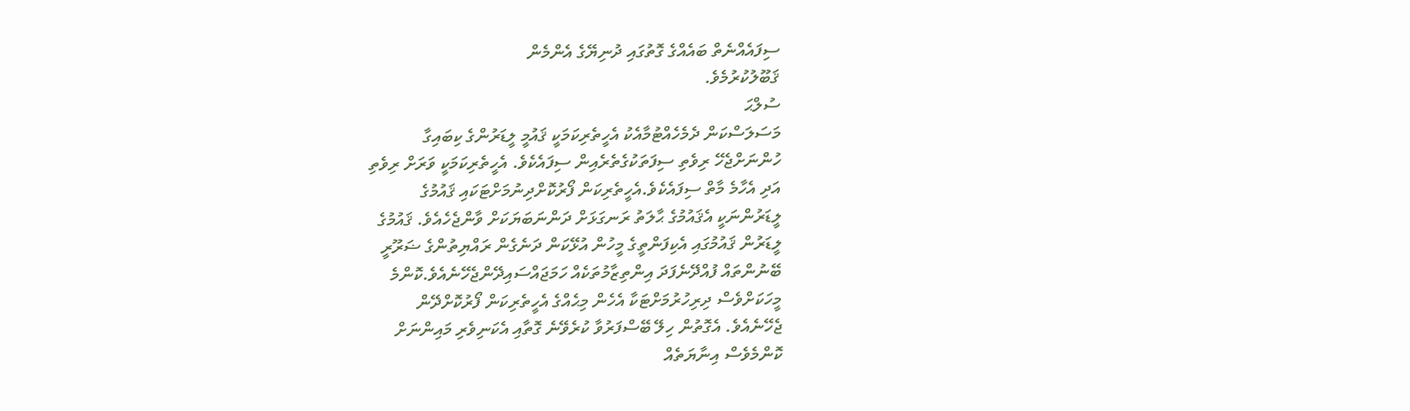ސިފައެއްނެތް ބައެއްގެ ގޮތުގައި ދުނިޔޭގެ އެންމެން
ޤަބޫލުކުރުމެވެ.
ސުލްޙަ
މަސަލަސްކަން ދެމެހެއްޓުމާއެކު އެހީތެރިކަމަކީ ޤައުމީ ލީޑަރުންގެ ކިބައިގާ
ހުންނަށްޖެހޭ ރިވެތި ސިފަތަކުގެތެރެއިން ސިފައެކެވެ. އެހީތެރިކަމަކީ ވަރަށް ރިވެތި
އަދި އެހާމެ މާތް ސިފައެކެވެ.އެހީތެރިކަން ފޯރުކޮށްދިނުމަށްޓަކައި ޤައުމުގެ
ލީޑަރުންނަކީ އެޤައުމުގެ ޙާލަތު ރަނގަޅަށް ދަންނަބަޔަކަށް ވާންޖެހެއެވެ. ޤައުމުގެ
ލީޑަރުން ޤައުމުގައި އެކިފަންތީގެ މީހުން އުޅޭކަން ދަނެގެން ރައްޔިތުންގެ ޟަރޫރީ
ބޭނުންތައް ފުއްދޭނެފަދަ އިންތިޒާމުތަކެއް ހަމަޖައްސައިދޭންޖެހޭނެއެވެ.ކޮންމެ
މީހަކަށްވެސް ދިރިހުރުމަށްޓަކާ އެހެން މިޙެއްގެ އެހީތެރިކަން ފޯރުކޮށްދޭން
ޖެހޭނެއެވެ. އެގޮތުން ހިލޭ ބޭސްފަރުވާ ކުރެވޭނެ ގޮތާއި އެކަނިވެރި މައިންނަށް
ކޮންމެވެސް އިނާޔަތެއް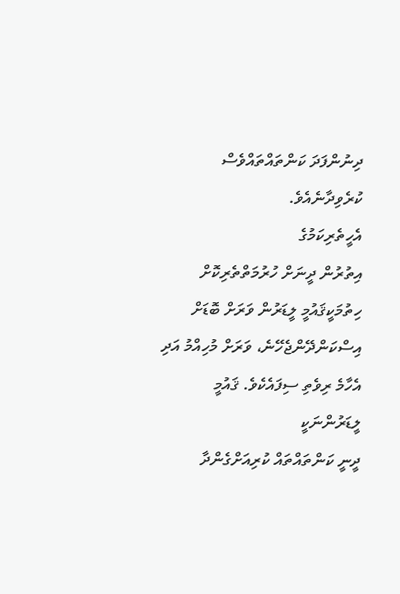ދިނުންފަދަ ކަންތައްތައްވެސް ކުރެވިދާނެއެވެ.
އެހީތެރިކަމުގެ
އިތުރުން ދީނަށް ހުރުމަތްތެރިކޮށް ހިތުމަކީޤައުމީ ލީޑަރުން ވަރަށް ބޮޑަށް
އިސްކަންދޭންޖެހޭނެ، ވަރަށް މުހިއްމު އަދި
އެހާމެ ރިވެތި ސިފައެކެވެ. ޤައުމީ ލީޑަރުންނަކީ
ދީނީ ކަންތައްތައް ކުރިއަށްގެންދާ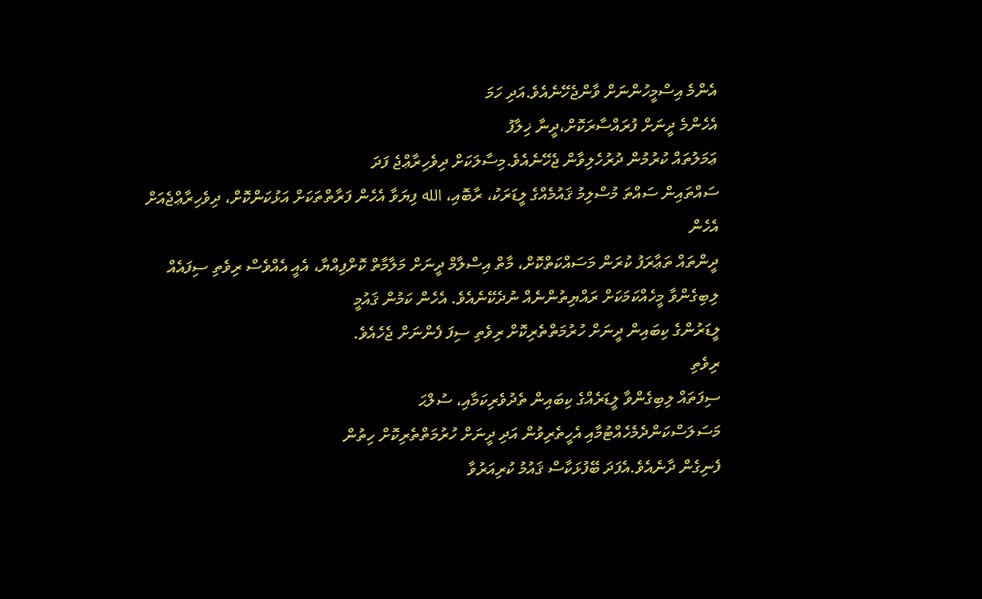އެންމެ އިސްމީހުންނަށް ވާންޖެހޭނެއެވެ.އަދި ހަމަ
އެހެންމެ ދީނަށް ފުރައްސާރަކޮށް،ދީނާ ޚިލާފު
ޢަމަލުތައް ކުރުމުން ދުރުހެލިވާން ޖެހޭނެއެވެ.މިސާލަކަށް ދިވެހިރާޢްޖެ ފަދަ
ސައްތައިން ސައްތަ މުސްލިމު ޤައުމެއްގެ ލީޑަރަކު، ރާބޮއި، الله ފިޔަވާ އެހެން ފަރާތްތަކަށް އަޅުކަންކޮށް، ދިވެހިރާޢްޖެއަށް އެހެން
ދީންތައް ތަޢާރަފު ކުރަން މަސައްކަތްކޮށް، މާތް އިސްލާމް ދީނަށް މަލާމާތް ކޮށްފިއްޔާ، އެއީ އެއްވެސް ރިވެތި ސިފައެއް
ލިބިގެންވާ މީހެއްކަމަކަށް ރައްޔިތުންނެއް ނުދެކޭނެއެވެ. އެހެން ކަމުން ޤައުމީ
ލީޑަރުންގެ ކިބައިން ދީނަށް ހުރުމަތްތެރިކޮށް ރިވެތި ސިފަ ފެންނަށް ޖެހެއެވެ.
ރިވެތި
ސިފަތައް ލިބިގެންވާ ލީޑަރެއްގެ ކިބައިން ތެދުވެރިކަމާއި، ސުލްޙަ
މަސަލަސްކަންދެމެހެއްޓުމާއި އެހީތެރިވުން އަދި ދީނަށް ހުރުމަތްތެރިކޮށް ހިތުން
ފެނިގެން ދާނެއެވެ.އެފަދަ ބޭފުޅަކާސް ޤައުމު ކުރިއަރުވާ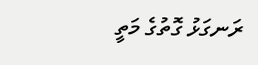ރަނގަޅު ގޮތުގެ މަތީ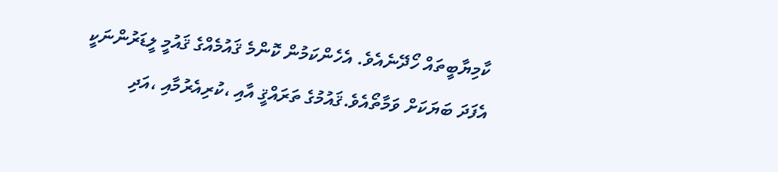ކާމިޔާބީތައް ހޯދޭނެއެވެ. އެހެންކަމުން ކޮންމެ ޤައުމެއްގެ ޤައުމީ ލީޑަރުންނަކީ
އެފަދަ ބަޔަކަށް ވަމާތޯއެވެ.ޤައުމުގެ ތަރައްޤީ އާއި ،ކުރިއެރުމާއި ،އަދި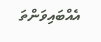އެއްބައިވަންތަ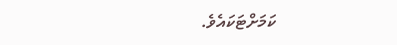ކަމަށްޓަކައެވެ.